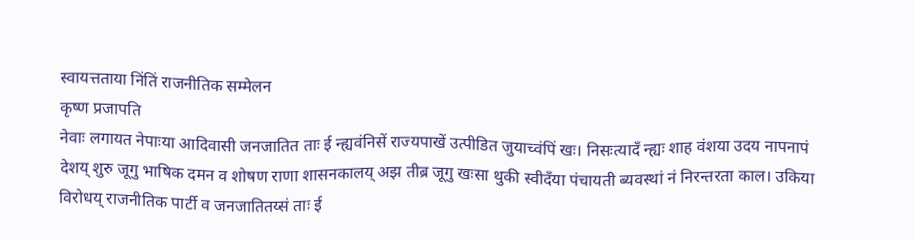स्वायत्तताया निंतिं राजनीतिक सम्मेलन
कृष्ण प्रजापति
नेवाः लगायत नेपाःया आदिवासी जनजातित ताः ई न्ह्यवंनिसें राज्यपाखें उत्पीडित जुयाच्वंपिं खः। निसःत्यादँ न्ह्यः शाह वंशया उदय नापनापं देशय् शुरु जूगु भाषिक दमन व शोषण राणा शासनकालय् अझ तीब्र जूगु खःसा थुकी स्वीदँया पंचायती ब्यवस्थां नं निरन्तरता काल। उकिया विरोधय् राजनीतिक पार्टी व जनजातितय्सं ताः ई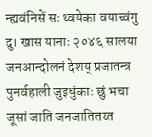न्ह्यवंनिसें सः थ्वयेका वयाच्वंगु दु। खास यानाः २०४६ सालया जनआन्दोलनं देशय् प्रजातन्त्र पुनर्वहाली जुइधुंकाः छुं भचा जूसां जाति जनजातितय्त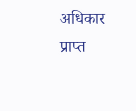अधिकार प्राप्त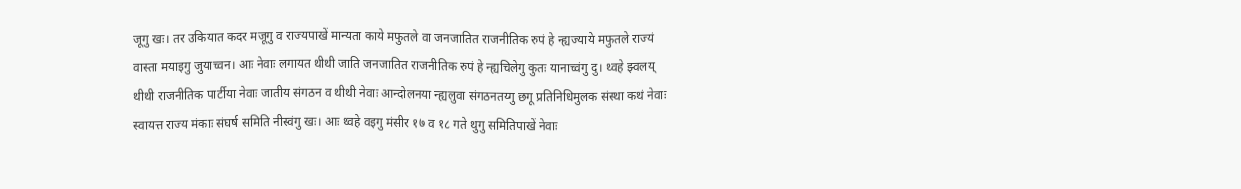जूगु खः। तर उकियात कदर मजूगु व राज्यपाखें मान्यता काये मफुतले वा जनजातित राजनीतिक रुपं हे न्ह्यज्याये मफुतले राज्यं वास्ता मयाइगु जुयाच्वन। आः नेवाः लगायत थीथी जाति जनजातित राजनीतिक रुपं हे न्ह्यचिलेगु कुतः यानाच्वंगु दु। थ्वहे झ्वलय् थीथी राजनीतिक पार्टीया नेवाः जातीय संगठन व थीथी नेवाः आन्दोलनया न्ह्यलुवा संगठनतय्गु छगू प्रतिनिधिमुलक संस्था कथं नेवाः स्वायत्त राज्य मंकाः संघर्ष समिति नीस्वंगु खः। आः थ्वहे वइगु मंसीर १७ व १८ गते थुगु समितिपाखें नेवाः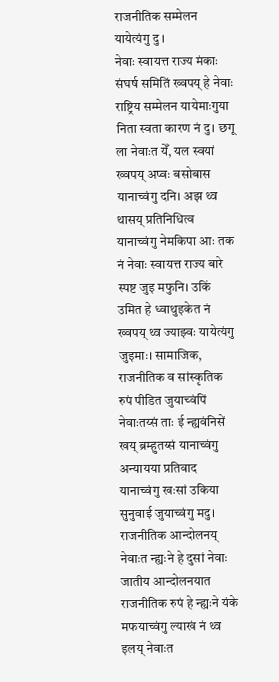राजनीतिक सम्मेलन यायेत्यंगु दु ।
नेवाः स्वायत्त राज्य मंकाः संघर्ष समितिं ख्वपय् हे नेवाः राष्ट्रिय सम्मेलन यायेमाःगुया निता स्वता कारण नं दु। छगू ला नेवाःत येँ, यल स्वयां ख्वपय् अप्वः बसोबास यानाच्वंगु दनि। अझ थ्व थासय् प्रतिनिधित्व यानाच्वंगु नेमकिपा आः तक नं नेवाः स्वायत्त राज्य बारे स्पष्ट जुइ मफुनि। उकिं उमित हे ध्वाथुइकेत नं ख्वपय् थ्व ज्याझ्वः यायेत्यंगु जुइमाः। सामाजिक, राजनीतिक व सांस्कृतिक रुपं पीडित जुयाच्वंपिं नेवाःतय्सं ताः ई न्ह्यवंनिसें खय् ब्रम्हुतय्सं यानाच्वंगु अन्यायया प्रतिवाद यानाच्वंगु खःसां उकिया सुनुवाई जुयाच्वंगु मदु। राजनीतिक आन्दोलनय् नेवाःत न्ह्यःने हे दुसां नेवाः जातीय आन्दोलनयात राजनीतिक रुपं हे न्ह्यःने यंके मफयाच्वंगु ल्याखं नं थ्व इलय् नेवाःत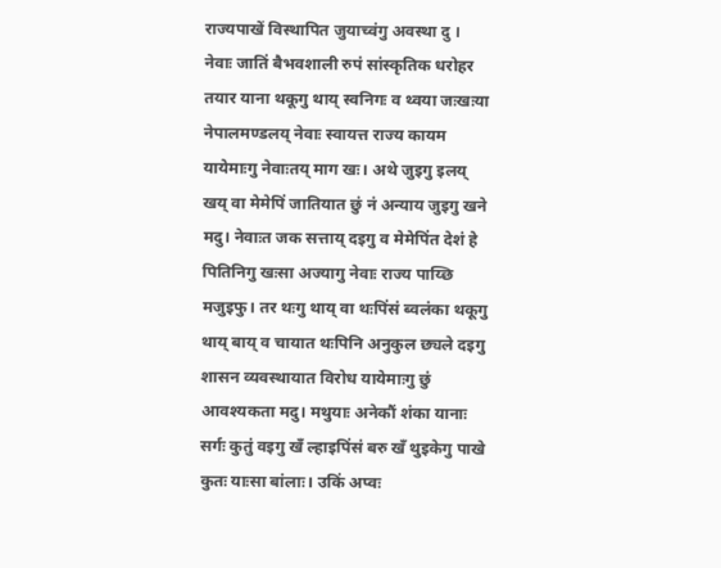राज्यपाखें विस्थापित जुयाच्वंगु अवस्था दु ।
नेवाः जातिं बैभवशाली रुपं सांस्कृतिक धरोहर तयार याना थकूगु थाय् स्वनिगः व थ्वया जःखःया नेपालमण्डलय् नेवाः स्वायत्त राज्य कायम यायेमाःगु नेवाःतय् माग खः। अथे जुइगु इलय् खय् वा मेमेपिं जातियात छुं नं अन्याय जुइगु खने मदु। नेवाःत जक सत्ताय् दइगु व मेमेपिंत देशं हे पितिनिगु खःसा अज्यागु नेवाः राज्य पाय्छि मजुइफु। तर थःगु थाय् वा थःपिंसं ब्वलंका थकूगु थाय् बाय् व चायात थःपिनि अनुकुल छ्यले दइगु शासन व्यवस्थायात विरोध यायेमाःगु छुं आवश्यकता मदु। मथुयाः अनेकौं शंका यानाः सर्गः कुतुं वइगु खँ ल्हाइपिंसं बरु खँ थुइकेगु पाखे कुतः याःसा बांलाः। उकिं अप्वः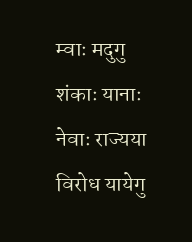म्वाः मदुगु शंकाः यानाः नेवाः राज्यया विरोध यायेगु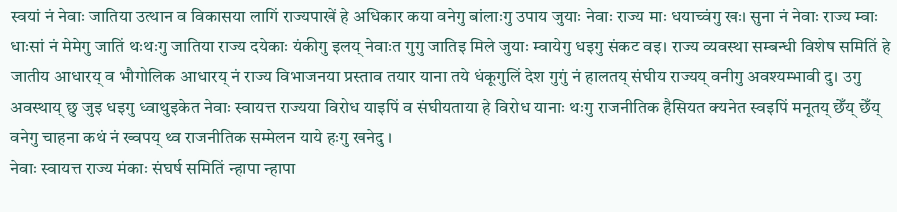स्वयां नं नेवाः जातिया उत्थान व विकासया लागिं राज्यपाखें हे अधिकार कया वनेगु बांलाःगु उपाय जुयाः नेवाः राज्य माः धयाच्वंगु खः। सुना नं नेवाः राज्य म्वाः धाःसां नं मेमेगु जातिं थःथःगु जातिया राज्य दयेकाः यंकीगु इलय् नेवाःत गुगु जातिइ मिले जुयाः म्वायेगु धइगु संकट वइ। राज्य व्यवस्था सम्बन्धी विशेष समितिं हे जातीय आधारय् व भौगोलिक आधारय् नं राज्य विभाजनया प्रस्ताव तयार याना तये धंकूगुलिं देश गुगुं नं हालतय् संघीय राज्यय् वनीगु अवश्यम्भावी दु। उगु अवस्थाय् छु जुइ धइगु ध्वाथुइकेत नेवाः स्वायत्त राज्यया विरोध याइपिं व संघीयताया हे विरोध यानाः थःगु राजनीतिक हैसियत क्यनेत स्वइपिं मनूतय् छेँय् छेँय् वनेगु चाहना कथं नं ख्वपय् थ्व राजनीतिक सम्मेलन याये हःगु खनेदु ।
नेवाः स्वायत्त राज्य मंकाः संघर्ष समितिं न्हापा न्हापा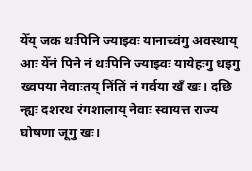येँय् जक थःपिनि ज्याझ्वः यानाच्वंगु अवस्थाय् आः येँनं पिने नं थःपिनि ज्याझ्वः यायेहःगु धइगु ख्वपया नेवाःतय् निंतिं नं गर्वया खँ खः। दछि न्ह्यः दशरथ रंगशालाय् नेवाः स्वायत्त राज्य घोषणा जूगु खः।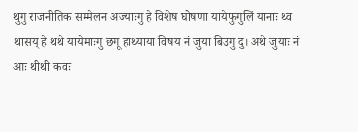थुगु राजनीतिक सम्मेलन अज्याःगु हे विशेष घोषणा यायेफुगुलिं यानाः थ्व थासय् हे थथे यायेमाःगु छगू हाथ्याया विषय नं जुया बिउगु दु। अथे जुयाः नं आः थीथी कवः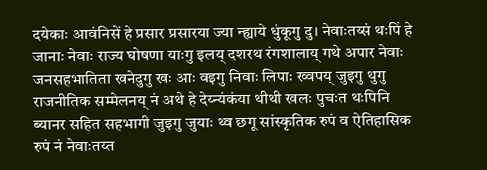दयेकाः आवंनिसें हे प्रसार प्रसारया ज्या न्ह्याये धुंकूगु दु। नेवाःतय्सं थःपिं हे जानाः नेवाः राज्य घोषणा याःगु इलय् दशरथ रंगशालाय् गथे अपार नेवाः जनसहभातिता खनेदुगु खः आः वइगु निवाः लिपाः ख्वपय् जुइगु थुगु राजनीतिक सम्मेलनय् नं अथे हे देय्न्यंकंया थीथी खलः पुचःत थःपिनि ब्यानर सहित सहभागी जुइगु जुयाः थ्व छगू सांस्कृतिक रुपं व ऐतिहासिक रुपं नं नेवाःतय्त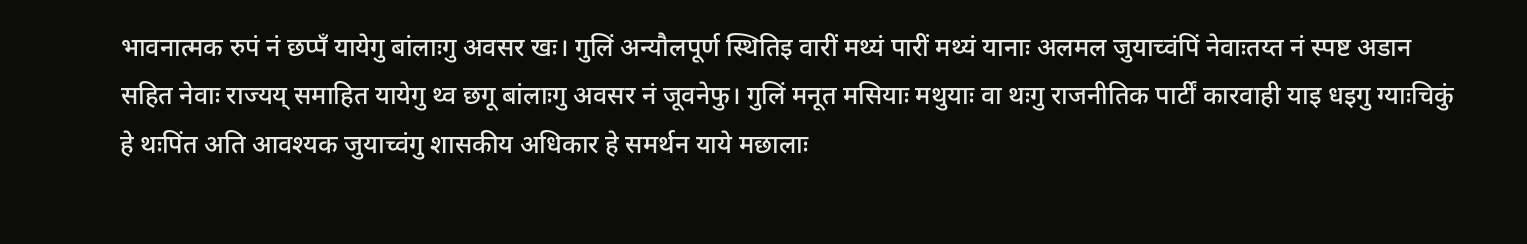भावनात्मक रुपं नं छप्पँ यायेगु बांलाःगु अवसर खः। गुलिं अन्यौलपूर्ण स्थितिइ वारीं मथ्यं पारीं मथ्यं यानाः अलमल जुयाच्वंपिं नेवाःतय्त नं स्पष्ट अडान सहित नेवाः राज्यय् समाहित यायेगु थ्व छगू बांलाःगु अवसर नं जूवनेफु। गुलिं मनूत मसियाः मथुयाः वा थःगु राजनीतिक पार्टीं कारवाही याइ धइगु ग्याःचिकुं हे थःपिंत अति आवश्यक जुयाच्वंगु शासकीय अधिकार हे समर्थन याये मछालाः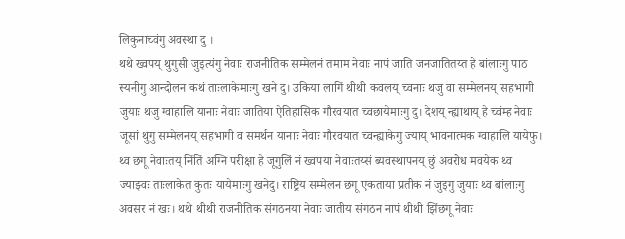लिकुनाच्वंगु अवस्था दु ।
थथे ख्वपय् थुगुसी जुइत्यंगु नेवाः राजनीतिक सम्मेलनं तमाम नेवाः नापं जाति जनजातितय्त हे बांलाःगु पाठ स्यनीगु आन्दोलन कथं ताःलाकेमाःगु खने दु। उकिया लागिं थीथी कवलय् च्वनाः थजु वा सम्मेलनय् सहभागी जुयाः थजु ग्वाहालि यानाः नेवाः जातिया ऐतिहासिक गौरवयात च्वछायेमाःगु दु। देशय् न्ह्याथाय् हे च्वंम्ह नेवाः जूसां थुगु सम्मेलनय् सहभागी व समर्थन यानाः नेवाः गौरवयात च्वन्ह्याकेगु ज्याय् भावनात्मक ग्वाहालि यायेफु। थ्व छगू नेवाःतय् निंतिं अग्नि परीक्षा हे जूगुलिं नं ख्वपया नेवाःतय्सं ब्यवस्थापनय् छुं अवरोध मवयेक थ्व ज्याझ्वः ताःलाकेत कुतः यायेमाःगु खनेदु। राष्ट्रिय सम्मेलन छगू एकताया प्रतीक नं जुइगु जुयाः थ्व बांलाःगु अवसर नं खः। थथे थीथी राजनीतिक संगठनया नेवाः जातीय संगठन नापं थीथी झिंछगू नेवाः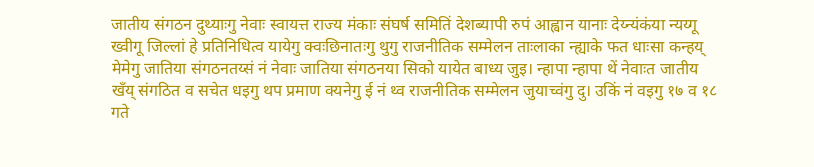जातीय संगठन दुथ्याःगु नेवाः स्वायत्त राज्य मंकाः संघर्ष समितिं देशब्यापी रुपं आह्वान यानाः देय्न्यंकंया न्यय्गू ख्वीगू जिल्लां हे प्रतिनिधित्व यायेगु क्वःछिनातःगु थुगु राजनीतिक सम्मेलन ताःलाका न्ह्याके फत धाःसा कन्हय् मेमेगु जातिया संगठनतय्सं नं नेवाः जातिया संगठनया सिको यायेत बाध्य जुइ। न्हापा न्हापा थें नेवाःत जातीय खँय् संगठित व सचेत धइगु थप प्रमाण क्यनेगु ई नं थ्व राजनीतिक सम्मेलन जुयाच्वंगु दु। उकिं नं वइगु १७ व १८ गते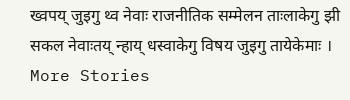ख्वपय् जुइगु थ्व नेवाः राजनीतिक सम्मेलन ताःलाकेगु झी सकल नेवाःतय् न्हाय् धस्वाकेगु विषय जुइगु तायेकेमाः ।
More Stories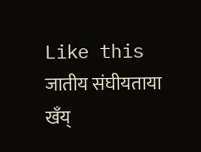Like this
जातीय संघीयताया खँय्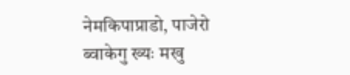नेमकिपाप्राडो, पाजेरो ब्वाकेगु ख्यः मखु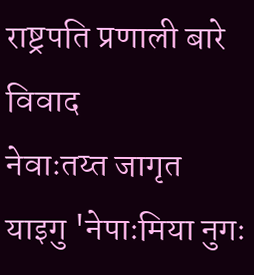राष्ट्रपति प्रणाली बारे विवाद
नेवाःतय्त जागृत याइगु 'नेपाःमिया नुगः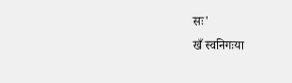सः'
खँ स्वनिगःया